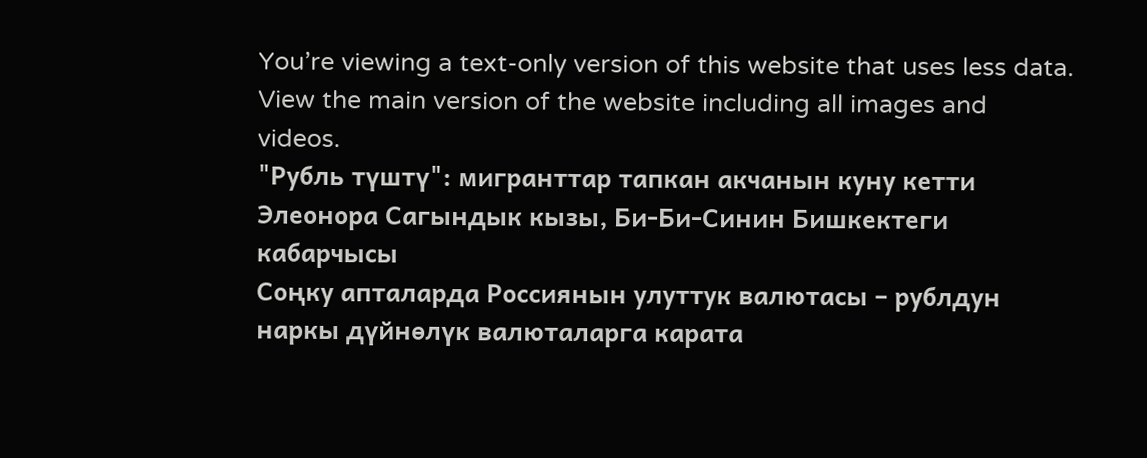You’re viewing a text-only version of this website that uses less data. View the main version of the website including all images and videos.
"Рубль түштү": мигранттар тапкан акчанын куну кетти
Элеонора Сагындык кызы, Би-Би-Синин Бишкектеги кабарчысы
Соңку апталарда Россиянын улуттук валютасы – рублдун наркы дүйнөлүк валюталарга карата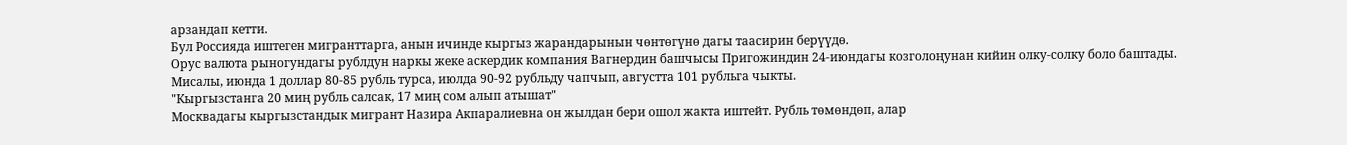арзандап кетти.
Бул Россияда иштеген мигранттарга, анын ичинде кыргыз жарандарынын чөнтөгүнө дагы таасирин берүүдө.
Орус валюта рыногундагы рублдун наркы жеке аскердик компания Вагнердин башчысы Пригожиндин 24-июндагы козголоңунан кийин олку-солку боло баштады. Мисалы, июнда 1 доллар 80-85 рубль турса, июлда 90-92 рубльду чапчып, августта 101 рубльга чыкты.
"Кыргызстанга 20 миң рубль салсак, 17 миң сом алып атышат"
Москвадагы кыргызстандык мигрант Назира Акпаралиевна он жылдан бери ошол жакта иштейт. Рубль төмөндөп, алар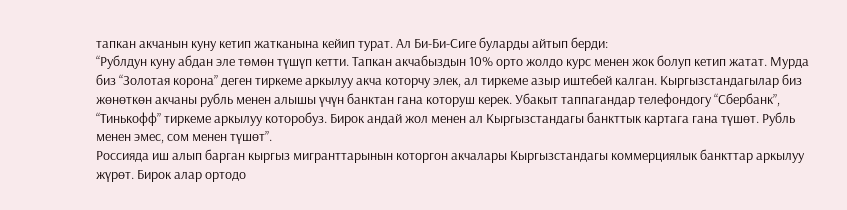тапкан акчанын куну кетип жатканына кейип турат. Ал Би-Би-Сиге буларды айтып берди:
“Рублдун куну абдан эле төмөн түшүп кетти. Тапкан акчабыздын 10% орто жолдо курс менен жок болуп кетип жатат. Мурда биз “Золотая корона” деген тиркеме аркылуу акча которчу элек, ал тиркеме азыр иштебей калган. Кыргызстандагылар биз жөнөткөн акчаны рубль менен алышы үчүн банктан гана которуш керек. Убакыт таппагандар телефондогу “Сбербанк”, “Тинькофф” тиркеме аркылуу которобуз. Бирок андай жол менен ал Кыргызстандагы банкттык картага гана түшөт. Рубль менен эмес, сом менен түшөт”.
Россияда иш алып барган кыргыз мигранттарынын которгон акчалары Кыргызстандагы коммерциялык банкттар аркылуу жүрөт. Бирок алар ортодо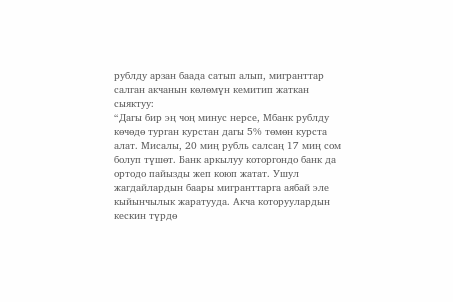рублду арзан баада сатып алып, мигранттар салган акчанын көлөмүн кемитип жаткан сыяктуу:
“Дагы бир эң чоң минус нерсе, Мбанк рублду көчөдө турган курстан дагы 5% төмөн курста алат. Мисалы, 20 миң рубль салсаң 17 миң сом болуп түшөт. Банк аркылуу которгондо банк да ортодо пайызды жеп коюп жатат. Ушул жагдайлардын баары мигранттарга аябай эле кыйынчылык жаратууда. Акча которуулардын кескин түрдө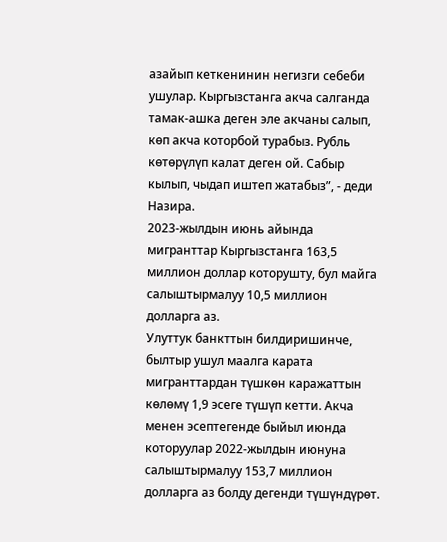азайып кеткенинин негизги себеби ушулар. Кыргызстанга акча салганда тамак-ашка деген эле акчаны салып, көп акча которбой турабыз. Рубль көтөрүлүп калат деген ой. Сабыр кылып, чыдап иштеп жатабыз”, - деди Назира.
2023-жылдын июнь айында мигранттар Кыргызстанга 163,5 миллион доллар которушту, бул майга салыштырмалуу 10,5 миллион долларга аз.
Улуттук банкттын билдиришинче, былтыр ушул маалга карата мигранттардан түшкөн каражаттын көлөмү 1,9 эсеге түшүп кетти. Акча менен эсептегенде быйыл июнда которуулар 2022-жылдын июнуна салыштырмалуу 153,7 миллион долларга аз болду дегенди түшүндүрөт.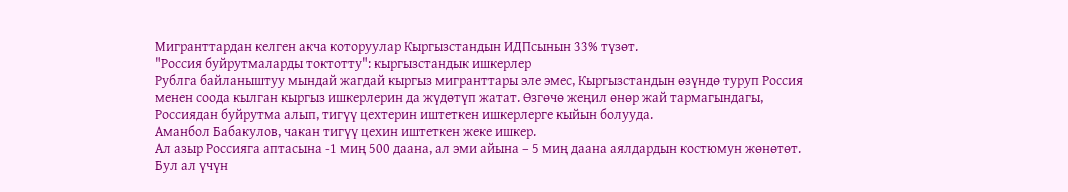Мигранттардан келген акча которуулар Кыргызстандын ИДПсынын 33% түзөт.
"Россия буйрутмаларды токтотту": кыргызстандык ишкерлер
Рублга байланыштуу мындай жагдай кыргыз мигранттары эле эмес, Кыргызстандын өзүндө туруп Россия менен соода кылган кыргыз ишкерлерин да жүдөтүп жатат. Өзгөчө жеңил өнөр жай тармагындагы, Россиядан буйрутма алып, тигүү цехтерин иштеткен ишкерлерге кыйын болууда.
Аманбол Бабакулов, чакан тигүү цехин иштеткен жеке ишкер.
Ал азыр Россияга аптасына -1 миң 500 даана, ал эми айына – 5 миң даана аялдардын костюмун жөнөтөт. Бул ал үчүн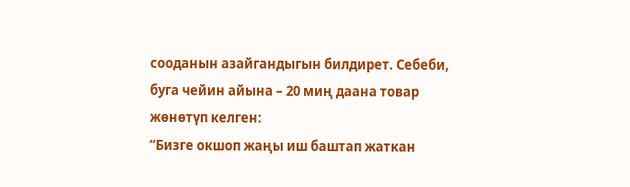сооданын азайгандыгын билдирет. Себеби, буга чейин айына – 20 миң даана товар жөнөтүп келген:
“Бизге окшоп жаңы иш баштап жаткан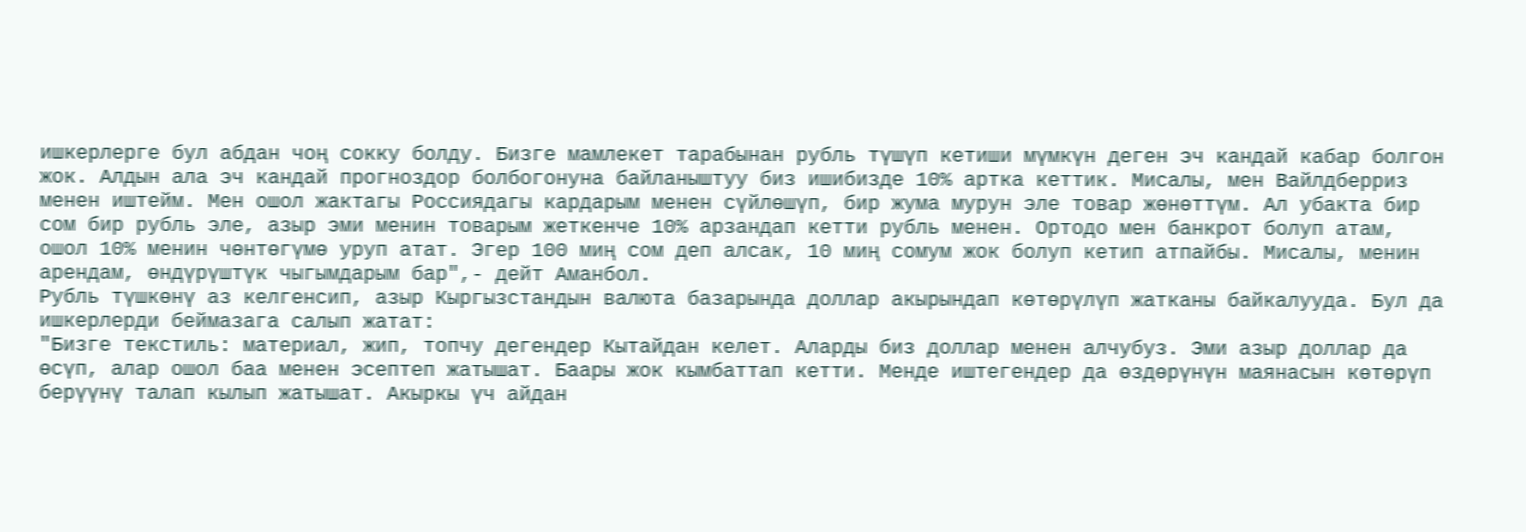ишкерлерге бул абдан чоң сокку болду. Бизге мамлекет тарабынан рубль түшүп кетиши мүмкүн деген эч кандай кабар болгон жок. Алдын ала эч кандай прогноздор болбогонуна байланыштуу биз ишибизде 10% артка кеттик. Мисалы, мен Вайлдберриз менен иштейм. Мен ошол жактагы Россиядагы кардарым менен сүйлөшүп, бир жума мурун эле товар жөнөттүм. Ал убакта бир сом бир рубль эле, азыр эми менин товарым жеткенче 10% арзандап кетти рубль менен. Ортодо мен банкрот болуп атам, ошол 10% менин чөнтөгүмө уруп атат. Эгер 100 миң сом деп алсак, 10 миң сомум жок болуп кетип атпайбы. Мисалы, менин арендам, өндүрүштүк чыгымдарым бар",- дейт Аманбол.
Рубль түшкөнү аз келгенсип, азыр Кыргызстандын валюта базарында доллар акырындап көтөрүлүп жатканы байкалууда. Бул да ишкерлерди беймазага салып жатат:
"Бизге текстиль: материал, жип, топчу дегендер Кытайдан келет. Аларды биз доллар менен алчубуз. Эми азыр доллар да өсүп, алар ошол баа менен эсептеп жатышат. Баары жок кымбаттап кетти. Менде иштегендер да өздөрүнүн маянасын көтөрүп берүүнү талап кылып жатышат. Акыркы үч айдан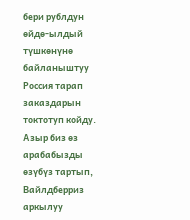бери рублдун өйдө-ылдый түшкөнүнө байланыштуу Россия тарап заказдарын токтотуп койду. Азыр биз өз арабабызды өзүбүз тартып, Вайлдберриз аркылуу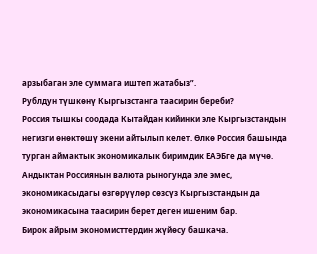арзыбаган эле суммага иштеп жатабыз”.
Рублдун түшкөнү Кыргызстанга таасирин береби?
Россия тышкы соодада Кытайдан кийинки эле Кыргызстандын негизги өнөктөшү экени айтылып келет. Өлкө Россия башында турган аймактык экономикалык биримдик ЕАЭБге да мүчө. Андыктан Россиянын валюта рыногунда эле эмес, экономикасыдагы өзгөрүүлөр сөзсүз Кыргызстандын да экономикасына таасирин берет деген ишеним бар.
Бирок айрым экономисттердин жүйөсу башкача.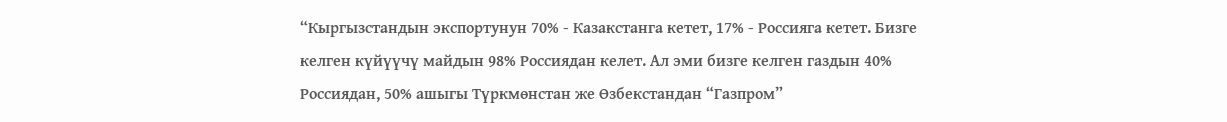“Кыргызстандын экспортунун 70% - Казакстанга кетет, 17% - Россияга кетет. Бизге келген күйүүчү майдын 98% Россиядан келет. Ал эми бизге келген газдын 40% Россиядан, 50% ашыгы Түркмөнстан же Өзбекстандан “Газпром”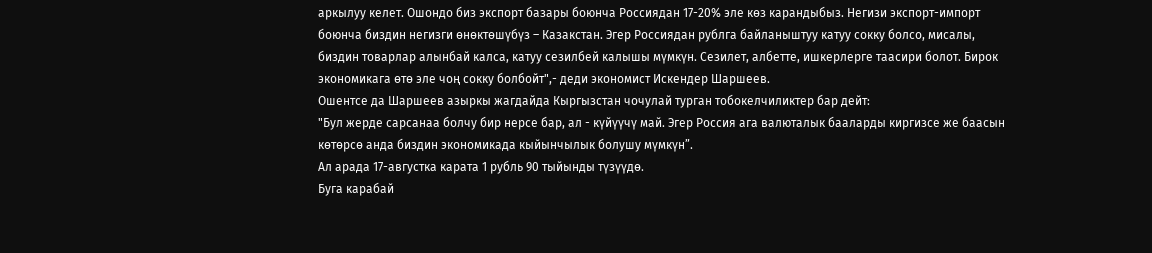аркылуу келет. Ошондо биз экспорт базары боюнча Россиядан 17-20% эле көз карандыбыз. Негизи экспорт-импорт боюнча биздин негизги өнөктөшүбүз – Казакстан. Эгер Россиядан рублга байланыштуу катуу сокку болсо, мисалы, биздин товарлар алынбай калса, катуу сезилбей калышы мүмкүн. Сезилет, албетте, ишкерлерге таасири болот. Бирок экономикага өтө эле чоң сокку болбойт",- деди экономист Искендер Шаршеев.
Ошентсе да Шаршеев азыркы жагдайда Кыргызстан чочулай турган тобокелчиликтер бар дейт:
"Бул жерде сарсанаа болчу бир нерсе бар, ал - күйүүчү май. Эгер Россия ага валюталык бааларды киргизсе же баасын көтөрсө анда биздин экономикада кыйынчылык болушу мүмкүн”.
Ал арада 17-августка карата 1 рубль 90 тыйынды түзүүдө.
Буга карабай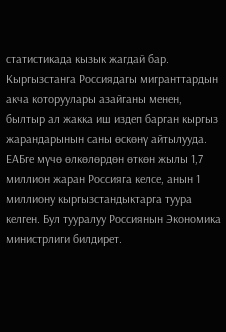статистикада кызык жагдай бар. Кыргызстанга Россиядагы мигранттардын акча которуулары азайганы менен, былтыр ал жакка иш издеп барган кыргыз жарандарынын саны өскөнү айтылууда.
ЕАБге мүчө өлкөлөрдөн өткөн жылы 1,7 миллион жаран Россияга келсе, анын 1 миллиону кыргызстандыктарга туура келген. Бул тууралуу Россиянын Экономика министрлиги билдирет.